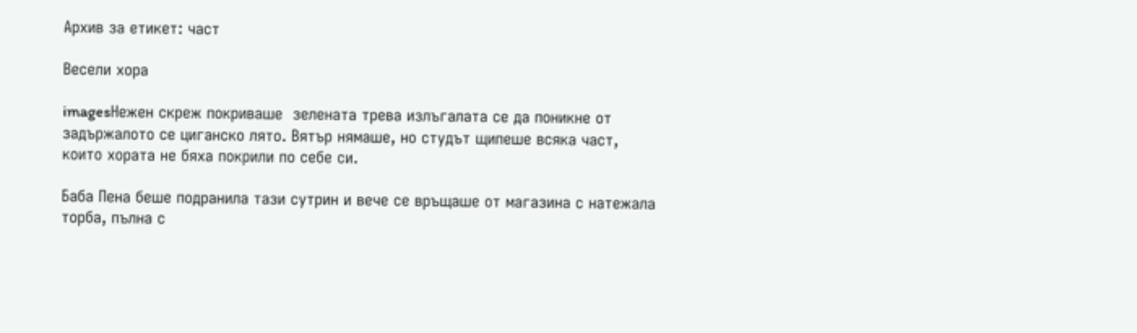Архив за етикет: част

Весели хора

imagesНежен скреж покриваше  зелената трева излъгалата се да поникне от задържалото се циганско лято. Вятър нямаше, но студът щипеше всяка част, които хората не бяха покрили по себе си.

Баба Пена беше подранила тази сутрин и вече се връщаше от магазина с натежала торба, пълна с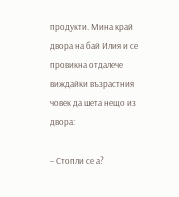продукти. Мина край двора на бай Илия и се провикна отдалече виждайки възрастния човек да шета нещо из двора:

– Стопли се а?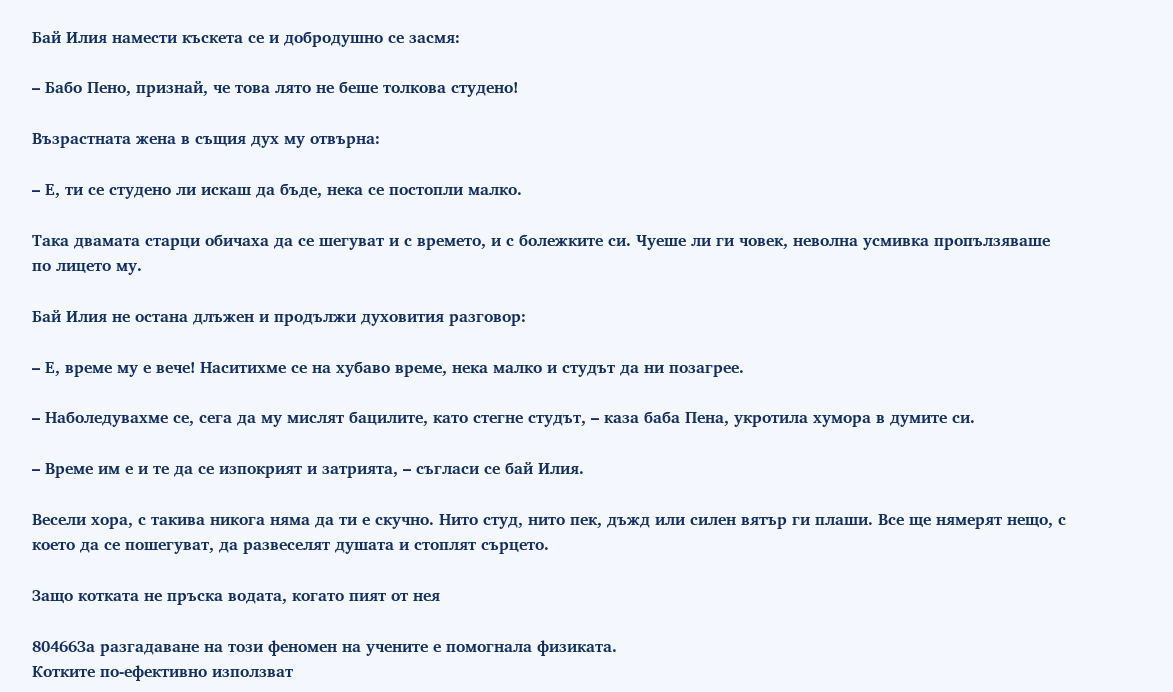Бай Илия намести къскета се и добродушно се засмя:

– Бабо Пено, признай, че това лято не беше толкова студено!

Възрастната жена в същия дух му отвърна:

– Е, ти се студено ли искаш да бъде, нека се постопли малко.

Така двамата старци обичаха да се шегуват и с времето, и с болежките си. Чуеше ли ги човек, неволна усмивка пропълзяваше по лицето му.

Бай Илия не остана длъжен и продължи духовития разговор:

– Е, време му е вече! Наситихме се на хубаво време, нека малко и студът да ни позагрее.

– Наболедувахме се, сега да му мислят бацилите, като стегне студът, – каза баба Пена, укротила хумора в думите си.

– Време им е и те да се изпокрият и затрията, – съгласи се бай Илия.

Весели хора, с такива никога няма да ти е скучно. Нито студ, нито пек, дъжд или силен вятър ги плаши. Все ще нямерят нещо, с което да се пошегуват, да развеселят душата и стоплят сърцето.

Защо котката не пръска водата, когато пият от нея

80466За разгадаване на този феномен на учените е помогнала физиката.
Котките по-ефективно използват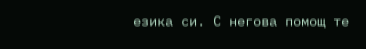езика си. С негова помощ те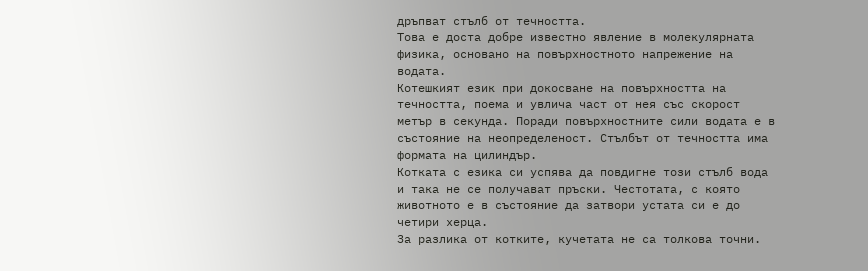дръпват стълб от течността.
Това е доста добре известно явление в молекулярната физика, основано на повърхностното напрежение на водата.
Котешкият език при докосване на повърхността на течността, поема и увлича част от нея със скорост метър в секунда. Поради повърхностните сили водата е в състояние на неопределеност. Стълбът от течността има формата на цилиндър.
Котката с езика си успява да повдигне този стълб вода и така не се получават пръски. Честотата, с която животното е в състояние да затвори устата си е до четири херца.
За разлика от котките, кучетата не са толкова точни.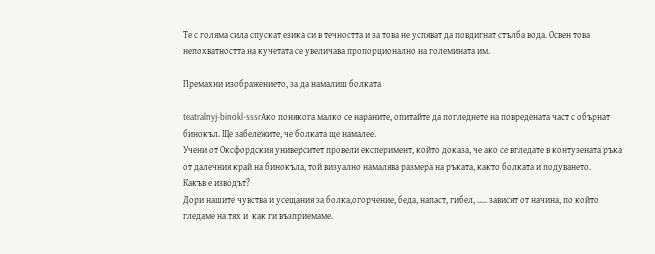Те с голяма сила спускат езика си в течността и за това не успяват да повдигнат стълба вода. Освен това непохватността на кучетата се увеличава пропорционално на големината им.

Премахни изображението, за да намалиш болката

teatralnyj-binokl-sssrАко понякога малко се нараните, опитайте да погледнете на повредената част с обърнат бинокъл. Ще забележите, че болката ще намалее.
Учени от Оксфордския университет провели експеримент, който доказа, че ако се вгледате в контузената ръка от далечния край на бинокъла, той визуално намалява размера на ръката, както болката и подуването.
Какъв е изводът?
Дори нашите чувства и усещания за болка,огорчение, беда, напаст, гибел, ….. зависят от начина, по който гледаме на тях и  как ги възприемаме.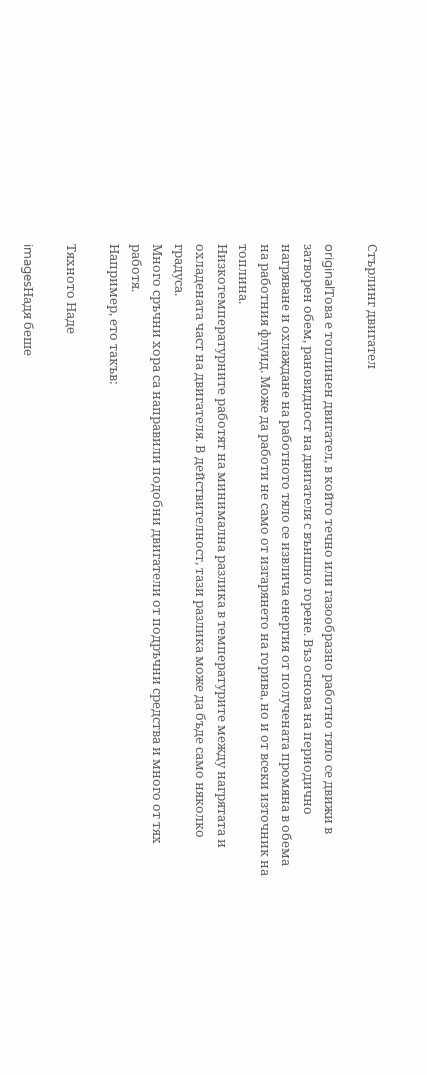Стърлинг двигател

originalТова е топлинен двигател, в който течно или газообразно работно тяло се движи в затворен обем, рановидност на двигателя с външно горене. Въз основа на периодично нагряване и охлаждане на работното тяло се извлича енергия от получената промяна в обема на работния флуид. Може да работи не само от изгарянето на горива, но и от всеки източник на топлина.
Низкотемпературните работят на минимална разлика в температурите между нагрятата и охладената част на двигателя. В действителност, тази разлика може да бъде само няколко градуса.
Много сръчни хора са направили подобни двигатели от подръчни средства и много от тях работя.
Например, ето такъв:

Тяхното Наде

imagesНадя беше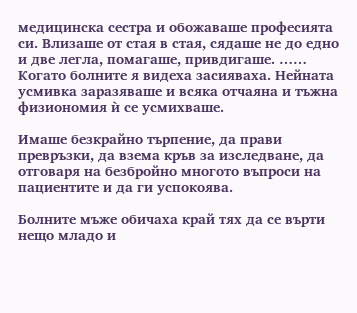медицинска сестра и обожаваше професията си. Влизаше от стая в стая, сядаше не до едно и две легла, помагаше, привдигаше. …… Когато болните я видеха засияваха. Нейната усмивка заразяваше и всяка отчаяна и тъжна физиономия ѝ се усмихваше.

Имаше безкрайно търпение, да прави превръзки, да взема кръв за изследване, да отговаря на безбройно многото въпроси на пациентите и да ги успокоява.

Болните мъже обичаха край тях да се върти нещо младо и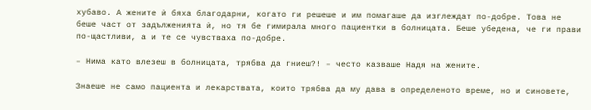хубаво. А жените ѝ бяха благодарни, когато ги решеше и им помагаше да изглеждат по-добре. Това не беше част от задълженията ѝ, но тя бе гимирала много пациентки в болницата. Беше убедена, че ги прави по-щастливи, а и те се чувстваха по-добре.

– Нима като влезеш в болницата, трябва да гниеш?! – често казваше Надя на жените.

Знаеше не само пациента и лекарствата, които трябва да му дава в определеното време, но и синовете,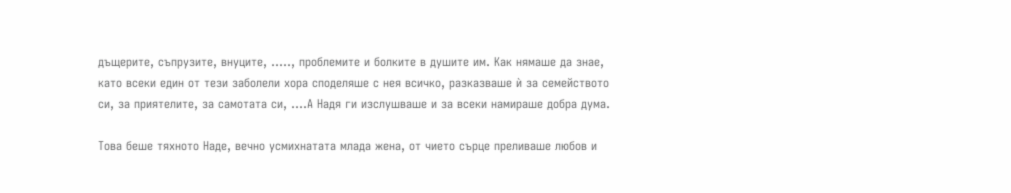дъщерите, съпрузите, внуците, ….., проблемите и болките в душите им. Как нямаше да знае, като всеки един от тези заболели хора споделяше с нея всичко, разказваше ѝ за семейството си, за приятелите, за самотата си, ….А Надя ги изслушваше и за всеки намираше добра дума.

Това беше тяхното Наде, вечно усмихнатата млада жена, от чието сърце преливаше любов и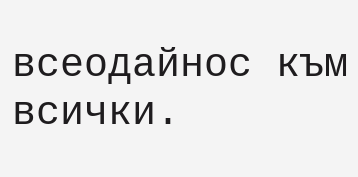всеодайнос към всички.